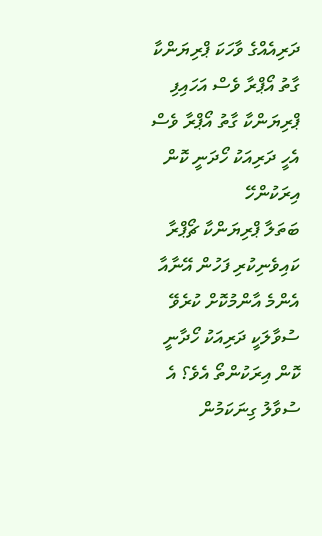ދަރިއެއްގެ ވާހަކަ ޕްރިޔަންކާ ގާތު އޯޕްރާ ވެސް އަހައިފި
ޕްރިޔަންކާ ގާތު އޯޕްރާ ވެސް އެހީ ދަރިއަކު ހޯދަނީ ކޮން އިރަކުންހޭ
ބަތަލާ ޕްރިޔަންކާ ޗޯޕްރާ ކައިވެނިކުރި ފަހުން އޭނާއާ އެންމެ އާންމުކޮށް ކުރެވޭ ސުވާލަކީ ދަރިއަކު ހޯދާނީ ކޮން އިރަކުންތޯ އެވެ؟ އެ ސުވާލު ގިނަކަމުން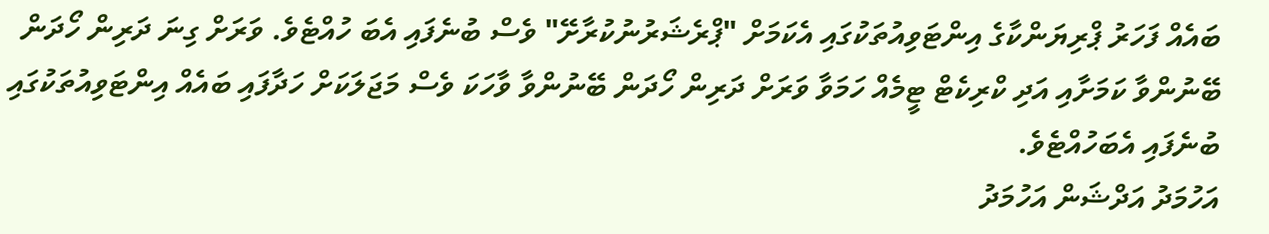ބައެއް ފަހަރު ޕްރިޔަންކާގެ އިންޓަވިއުތަކުގައި އެކަމަށް "ޕްރެޝަރުނުކުރާށޭ" ވެސް ބުނެފައި އެބަ ހުއްޓެވެ. ވަރަށް ގިނަ ދަރިން ހޯދަން ބޭނުންވާ ކަމަށާއި އަދި ކްރިކެޓް ޓީމެއް ހަމަވާ ވަރަށް ދަރިން ހޯދަން ބޭނުންވާ ވާހަކަ ވެސް މަޖަލަކަށް ހަދާފައި ބައެއް އިންޓަވިއުތަކުގައި ބުނެފައި އެބަހުއްޓެވެ.
އަހުމަދު އަދްޝަން އަހުމަދު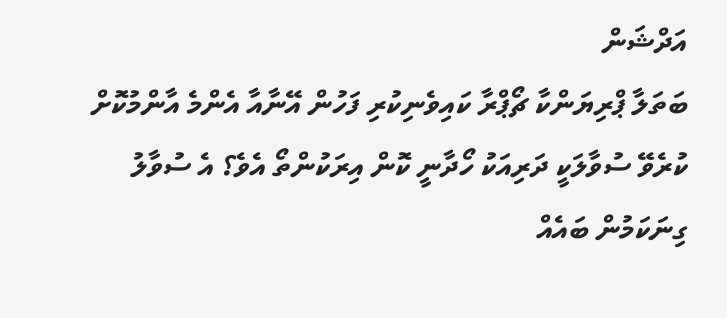އަދްޝަން
ބަތަލާ ޕްރިޔަންކާ ޗޯޕްރާ ކައިވެނިކުރި ފަހުން އޭނާއާ އެންމެ އާންމުކޮށް ކުރެވޭ ސުވާލަކީ ދަރިއަކު ހޯދާނީ ކޮން އިރަކުންތޯ އެވެ؟ އެ ސުވާލު ގިނަކަމުން ބައެއް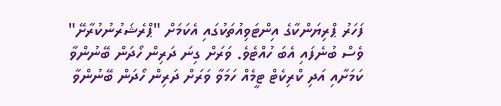ފަހަރު ޕްރިޔަންކާގެ އިންޓަވިއުތަކުގައި އެކަމަށް "ޕްރެޝަރުނުކުރާށޭ" ވެސް ބުނެފައި އެބަ ހުއްޓެވެ. ވަރަށް ގިނަ ދަރިން ހޯދަން ބޭނުންވާ ކަމަށާއި އަދި ކްރިކެޓް ޓީމެއް ހަމަވާ ވަރަށް ދަރިން ހޯދަން ބޭނުންވާ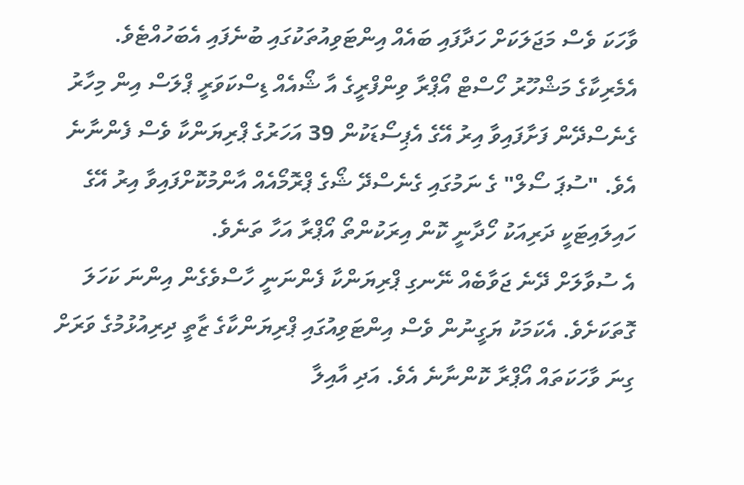ވާހަކަ ވެސް މަޖަލަކަށް ހަދާފައި ބައެއް އިންޓަވިއުތަކުގައި ބުނެފައި އެބަހުއްޓެވެ.
އެމެރިކާގެ މަޝްހޫރު ހޯސްޓް އޯޕްރާ ވިންފްރީގެ އާ ޝޯއެއް ޑިސްކަވަރީ ޕްލަސް އިން މިހާރު ގެނެސްދޭން ފަށާފައިވާ އިރު އޭގެ އެޕިސޯޑަކުން 39 އަހަރުގެ ޕްރިޔަންކާ ވެސް ފެންނާނެ އެވެ. "ސުޕަ ސޯލް" ގެ ނަމުގައި ގެނެސްދޭ ޝޯގެ ޕްރޮމޯއެއް އާންމުކޮށްފައިވާ އިރު އޭގެ ހައިލައިޓަކީ ދަރިއަކު ހޯދާނީ ކޮން އިރަކުންތޯ އޯޕްރާ އަހާ ތަނެވެ.
އެ ސުވާލަށް ދޭނެ ޖަވާބެއް ނޭނގި ޕްރިޔަންކާ ފެންނަނީ ހާސްވެގެން އިންނަ ކަހަލަ ގޮތަކަށެވެ. އެކަމަކު ޔަގީނުން ވެސް އިންޓަވިއުގައި ޕްރިޔަންކާގެ ޒާތީ ދިރިއުޅުމުގެ ވަރަށް ގިނަ ވާހަކަތައް އޯޕްރާ ކޮންނާނެ އެވެ. އަދި އާއިލާ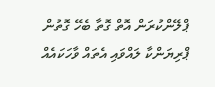ޕްލޭންކުރަން އޮތް ގޮތާ ބެހޭ ގޮތުން ޕްރިޔަންކާ ލައްވައި އެތައް ވާހަކައެއް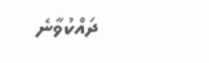ދައްކުވާނެ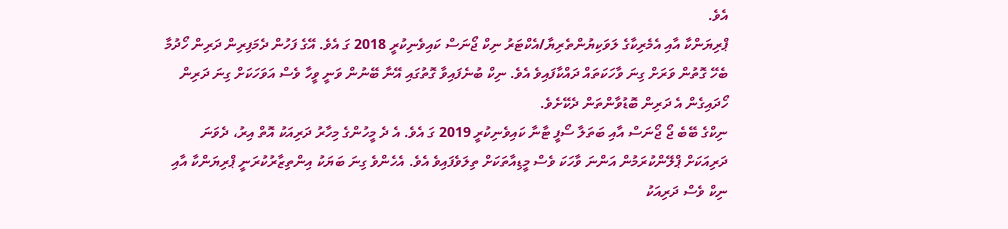އެވެ.
ޕްރިޔަންކާ އާއި އެމެރިކާގެ ލަވަކިޔުންތެރިޔާ/އެކްޓަރު ނިކް ޖޯނަސް ކައިވެނިކުރީ 2018 ގަ އެވެ. އޭގެ ފަހުން ދެމަފިރިން ދަރިން ހޯދުމާ ބެހޭ ގޮތުން ވަރަށް ގިނަ ވާހަކަތައް ދައްކާފައިވެ އެވެ. ނިކް ބުނެފައިވާ ގޮތުގައި އޭނާ ބޭނުން ވަނީ ވީހާ ވެސް އަވަހަކަށް ގިނަ ދަރިން ހޯދައިގެން އެ ދަރިން ބޮޑުވާންތަން ދެކޭށެވެ.
ނިކްގެ ބޭބެ ޖޯ ޖޯނަސް އާއި ބަތަލާ ސޯފީ ޓާނާ ކައިވެނިކުރީ 2019 ގަ އެވެ. އެ ދެ މީހުންގެ މިހާރު ދަރިއަކު އޮތް އިރު، ދެވަނަ ދަރިއަކަށް ޕްލޭންކުރަމުން އަންނަ ވާހަކަ ވެސް މީޑިއާތަކަށް ތިލަވެފައިވެ އެވެ. އެހެންވެ ގިނަ ބަޔަކު އިންތިޒާރުކުރަނީ ޕްރިޔަންކާ އާއި ނިކް ވެސް ދަރިއަކު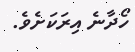ހޯދާނެ އިރަކަށެވެ.